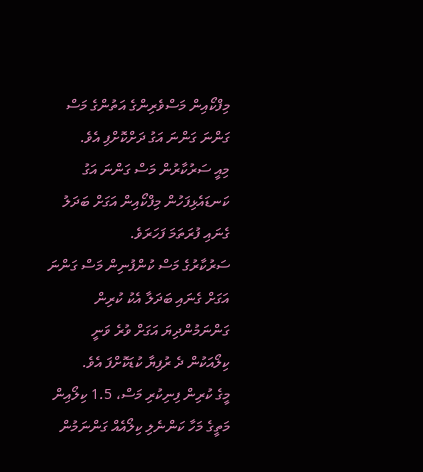މިފްކޯއިން މަސްވެރިންގެ އަތުންގެ މަސް ގަންނަ ގަންނަ އަގު ދަށްކޮށްފި އެވެ.
މިއީ ސަރުކާރުން މަސް ގަންނަ އަގު ކަނޑައެޅިފަހުން މިފްކޯއިން އަގަށް ބަދަލު ގެނައި ފުރަތަމަ ފަހަރަވެ.
ސަރުކާރުގެ މަސް ކުންފުނިން މަސް ގަންނަ އަގަށް ގެނައި ބަދަލާ އެކު ކުރިން ގަންނަމުންދިޔަ އަގަށް ވުރެ ވަނީ ކިލޯއަކުން ދެ ރުފިޔާ ކުޑަކޮށްފަ އެވެ.
މީގެ ކުރިން ފިނިކުރި މަސް، 1.5 ކިލޯއިން މަތީގެ މަހާ ކަންނެލި ކިލޯއެއް ގަންނަމުން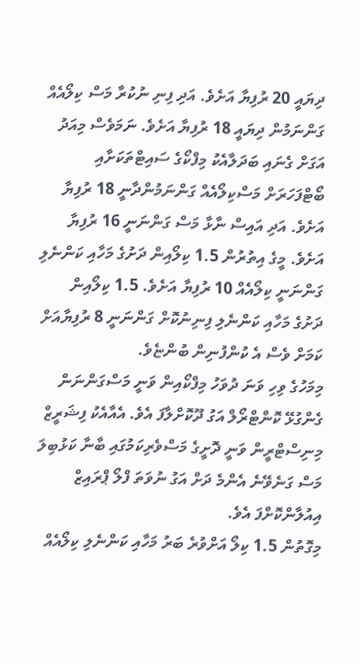ދިޔައީ 20 ރުފިޔާ އަށެވެ. އަދި ފިނި ނުކުރާ މަސް ކިލޯއެއް ގަންނަމުން ދިޔައީ 18 ރުފިޔާ އަށެވެ. ނަމަވެސް މިއަދު އަގަށް ގެނައި ބަދަލާއެކު މިފްކޯގެ ސައިޓްތަކަށާއި ބޯޓްފަހަރަށް މަސްކިލޯއެއް ގަންނަމުންދާނީ 18 ރުފިޔާ އަށެވެ. އަދި އައިސް ނާޅާ މަސް ގަންނަނީ 16 ރުފިޔާ އަށެވެ. މީގެ އިތުރުން 1.5 ކިލޯއިން ދަށުގެ މަހާއި ކަންނެލި ގަންނަނީ ކިލޯއެއް 10 ރުފިޔާ އަށެވެ. 1.5 ކިލޯއިން ދަށުގެ މަހާއި ކަންނެލި ފިނިނުކޮށް ގަންނަނީ 8 ރުފިޔާއަށް ކަމަށް ވެސް އެ ކުންފުނިން ބުންޏެވެ.
މިމަހުގެ ވިހި ވަނަ ދުވަހު މިފްކޯއިން ވަނީ މަސްގަންނަން ގެންގުޅޭ ކޮންޓްރޯލް އަގު ދޫކޮށްލާފަ އެވެ. އެއާއެކު ފިޝަރީޒް މިނިސްޓްރީން ވަނީ ދޮށީގެ މަސްވެރިކަމުގައި ބާނާ ކަޅުބިލަ މަސް ގަނެވޭނެ އެންމެ ދަށް އަގު ނުވަތަ ފްލޯ ޕްރައިޒް އިއުލާންކޮށްފަ އެވެ.
މިގޮތުން 1.5 ކިލޯ އަށްވުރެ ބަރު މަހާއި ކަންނެލި ކިލޯއެއް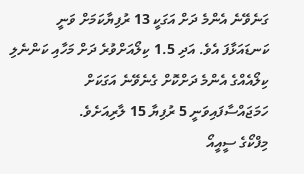ގަނެވޭނެ އެންމެ ދަށް އަގަކީ 13 ރުފިޔާކަމަށް ވަނީ ކަނޑައަޅާފަ އެވެ. އަދި 1.5 ކިލޯއަށްވުރެ ދަށް މަހާއި ކަންނެލި ކިލޯއެއްގެ އެންމެ ދަށްކޮށް ގެނެވޭނެ އަގަކަށް ހަމަޖައްސާފައިވަނީ 5 ރުފިޔާ 15 ލާރިއަށެވެ.
މިފްކޯގެ ސީއީއޯ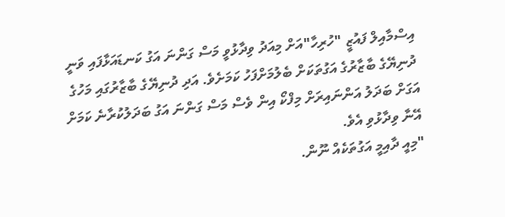އިސްމާއިލް ފައުޒީ "ހުރިހާ"އަށް މިއަދު ވިދާޅުވީ މަސް ގަންނަ އަގު ކަނޑައަޅާފައި ވަނީ ދުނިޔޭގެ ބާޒާރުގެ އަގުތަކަށް ބެލުމަށްފަހު ކަމަށެވެ. އަދި ދުނިޔޭގެ ބާޒާރުގައި މަހުގެ އަގަށް ބަދަލު އަންނައިރަށް މިފްކޯ އިން ވެސް މަސް ގަންނަ އަގު ބަދަލުކުރާނެ ކަމަށް އޭނާ ވިދާޅުވި އެވެ.
"މިއީ ދާއިމީ އަގުތަކެއް ނޫން.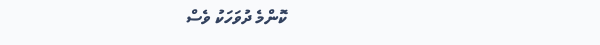ކޮންމެ ދުވަހަކު ވެސް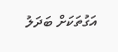އަގުތަކަށް ބަދަލު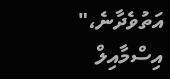އަތުވެދާނެ،" އިސްމާއިލް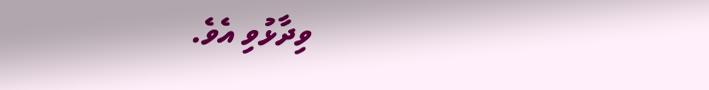ވިދާޅުވި އެވެ.